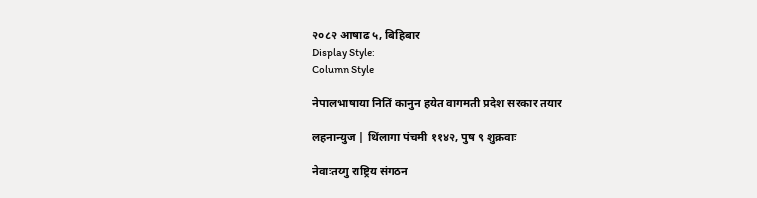२०८२ आषाढ ५, बिहिबार
Display Style:
Column Style

नेपालभाषाया नितिं कानुन हयेत वागमती प्रदेश सरकार तयार

लहनान्युज | थिंलागा पंचमी ११४२, पुष ९ शुक्रवाः

नेवाःतय्गु राष्ट्रिय संगठन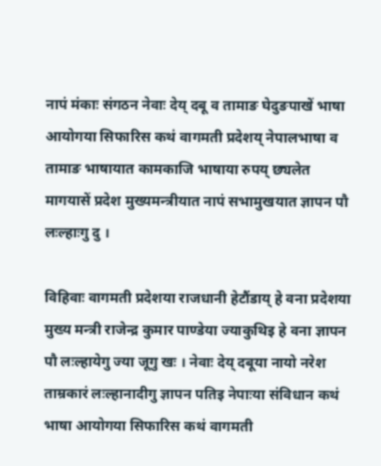नापं मंकाः संगठन नेवाः देय् दबू व तामाङ घेदुङपाखें भाषा आयोगया सिफारिस कथं वागमती प्रदेशय् नेपालभाषा व तामाङ भाषायात कामकाजि भाषाया रुपय् छ्यलेत मागयासें प्रदेश मुख्यमन्त्रीयात नापं सभामुखयात ज्ञापन पौ लःल्हाःगु दु ।

विहिवाः वागमती प्रदेशया राजधानी हेटौंडाय् हे वना प्रदेशया मुख्य मन्त्री राजेन्द्र कुमार पाण्डेया ज्याकुथिइ हे वना ज्ञापन पौ लःल्हायेगु ज्या जूगु खः । नेवाः देय् दबूया नायो नरेश ताम्रकारं लःल्हानादीगु ज्ञापन पतिइ नेपाःया संविधान कथं भाषा आयोगया सिफारिस कथं वागमती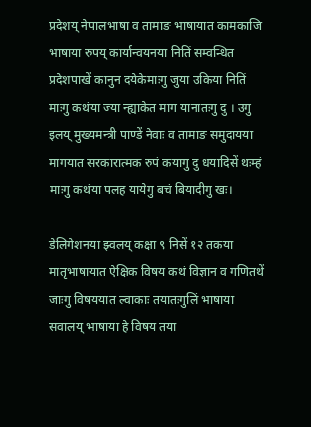प्रदेशय् नेपालभाषा व तामाङ भाषायात कामकाजि भाषाया रुपय् कार्यान्वयनया नितिं सम्वन्धित प्रदेशपाखें कानुन दयेकेमाःगु जुया उकिया नितिं माःगु कथंया ज्या न्ह्याकेत माग यानातःगु दु । उगु इलय् मुख्यमन्त्री पाण्डें नेवाः व तामाङ समुदायया मागयात सरकारात्मक रुपं कयागु दु धयादिसें थःम्हं माःगु कथंया पलह यायेगु बचं बियादीगु खः।

डेलिगेशनया झ्वलय् कक्षा ९ निसें १२ तकया मातृभाषायात ऐक्षिक विषय कथं विज्ञान व गणितथें जाःगु विषययात ल्वाकाः तयातःगुलिं भाषाया सवालय् भाषाया हे विषय तया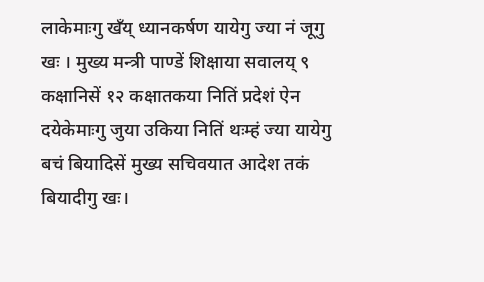लाकेमाःगु खँय् ध्यानकर्षण यायेगु ज्या नं जूगु खः । मुख्य मन्त्री पाण्डें शिक्षाया सवालय् ९ कक्षानिसें १२ कक्षातकया नितिं प्रदेशं ऐन दयेकेमाःगु जुया उकिया नितिं थःम्हं ज्या यायेगु बचं बियादिसें मुख्य सचिवयात आदेश तकं बियादीगु खः।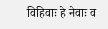विहिवाः हे नेवाः व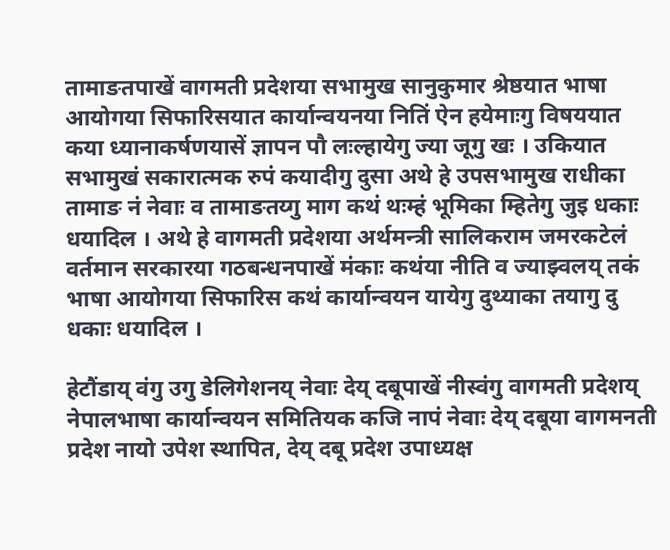तामाङतपाखें वागमती प्रदेशया सभामुख सानुकुमार श्रेष्ठयात भाषा आयोगया सिफारिसयात कार्यान्वयनया नितिं ऐन हयेमाःगु विषययात कया ध्यानाकर्षणयासें ज्ञापन पौ लःल्हायेगु ज्या जूगु खः । उकियात सभामुखं सकारात्मक रुपं कयादीगु दुसा अथे हे उपसभामुख राधीका तामाङ नं नेवाः व तामाङतय्गु माग कथं थःम्हं भूमिका म्हितेगु जुइ धकाः धयादिल । अथे हे वागमती प्रदेशया अर्थमन्त्री सालिकराम जमरकटेलं वर्तमान सरकारया गठबन्धनपाखें मंकाः कथंया नीति व ज्याझ्वलय् तकं भाषा आयोगया सिफारिस कथं कार्यान्वयन यायेगु दुथ्याका तयागु दु धकाः धयादिल ।

हेटौंडाय् वंगु उगु डेलिगेशनय् नेवाः देय् दबूपाखें नीस्वंगु वागमती प्रदेशय् नेपालभाषा कार्यान्वयन समितियक कजि नापं नेवाः देय् दबूया वागमनती प्रदेश नायो उपेश स्थापित, देय् दबू प्रदेश उपाध्यक्ष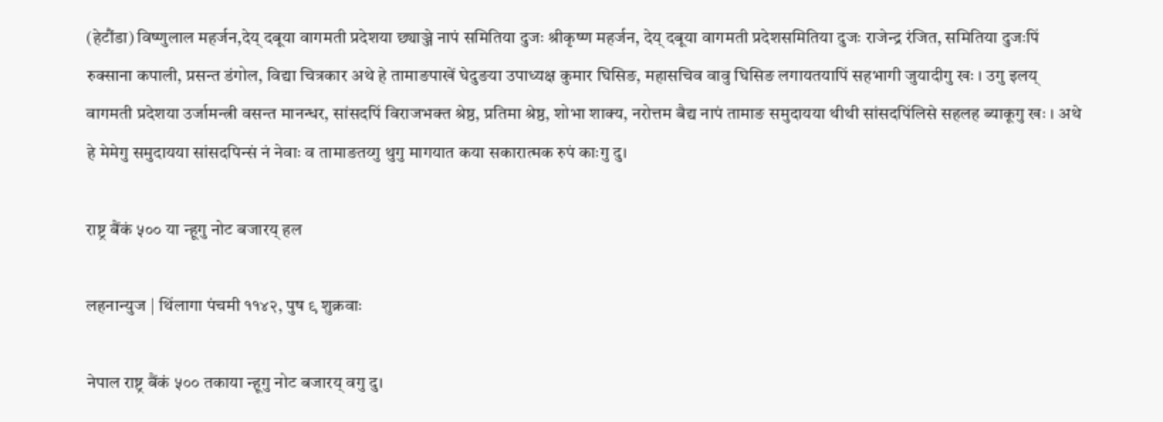(हेटौंडा) विष्णुलाल महर्जन,देय् दबूया वागमती प्रदेशया छ्याञ्जे नापं समितिया दुजः श्रीकृष्ण महर्जन, देय् दबूया वागमती प्रदेशसमितिया दुजः राजेन्द्र रंजित, समितिया दुजःपिं रुक्साना कपाली, प्रसन्त डंगोल, विद्या चित्रकार अथे हे तामाङपाखें घेदुङया उपाध्यक्ष कुमार घिसिङ, महासचिव वावु घिसिङ लगायतयापिं सहभागी जुयादीगु खः । उगु इलय् वागमती प्रदेशया उर्जामन्त्री वसन्त मानन्धर, सांसदपिं विराजभक्त श्रेष्ठ, प्रतिमा श्रेष्ठ, शोभा शाक्य, नरोत्तम बैद्य नापं तामाङ समुदायया थीथी सांसदपिंलिसे सहलह ब्याकूगु खः । अथे हे मेमेगु समुदायया सांसदपिन्सं नं नेवाः व तामाङतय्गु थुगु मागयात कया सकारात्मक रुपं काःगु दु।

राष्ट्र बैंकं ५०० या न्हूगु नोट बजारय् हल

लहनान्युज | थिंलागा पंचमी ११४२, पुष ९ शुक्रवाः

नेपाल राष्ट्र बैंकं ५०० तकाया न्हूगु नोट बजारय् वगु दु।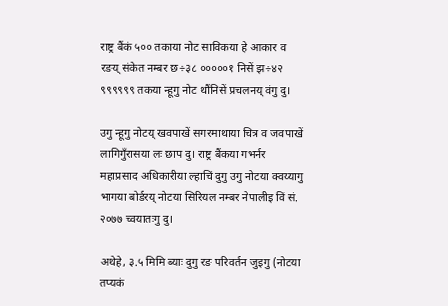राष्ट्र बैंकं ५०० तकाया नोट साविकया हे आकार व रङय् संकेत नम्बर छ÷३८ ०००००१ निसें झ÷४२ ९९९९९९ तकया न्हूगु नोट थौंनिसें प्रचलनय् वंगु दु।

उगु न्हूगु नोटय् खवपाखें सगरमाथाया चित्र व जवपाखें लागिगुँरासया लः छाप दु। राष्ट्र बैंकया गभर्नर महाप्रसाद अधिकारीया ल्हाचिं दुगु उगु नोटया क्वय्यागु भागया बोर्डरय् नोटया सिरियल नम्बर नेपालीइ विं सं. २०७७ च्वयातःगु दु।

अथेहे, ३.५ मिमि ब्याः दुगु रङ परिवर्तन जुइगु (नोटया तप्यकं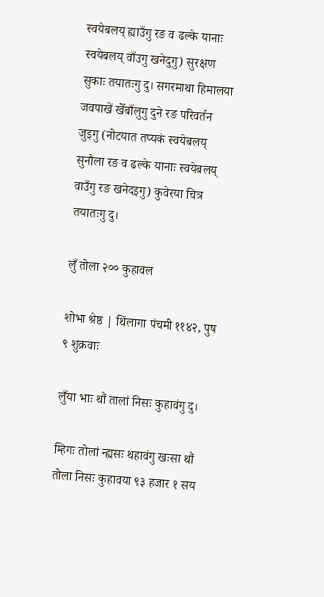स्वयेबलय् ह्याउँगु रङ व ढल्के यानाः स्वयेबलय् वाँउगु खनेदुगु) सुरक्षण सुकाः तयातःगु दु। सगरमाथा हिमालया जवपाखें खेँबाँलुगु दुने रङ परिवर्तन जुइगु (नोटयात तप्यकं स्वयेबलय् सुनौला रङ व ढल्के यानाः स्वयेबलय् वाउँगु रङ खनेदइगु) कुवेरया चित्र तयातःगु दु।

लुँ तोला २०० कुहावल

शोभा श्रेष्ठ | थिंलागा पंचमी ११४२, पुष ९ शुक्रवाः

लुँया भाः थौं तालां निसः कुहावंगु दु।

म्हिगः तोलां न्ह्यसः थहावंगु खःसा थौं तोला निसः कुहावया ९३ हजार १ सय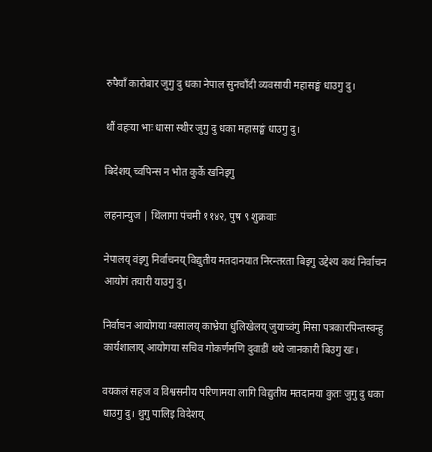रुपैयाँ कारोबार जुगु दु धका नेपाल सुनचाँदी व्यवसायी महासङ्घं धाउगु दु।

थौं वहःया भाः धासा स्थीर जुगु दु धका महासङ्घं धाउगु दु।

बिदेशय् च्वपिन्स न भोत कुर्के खनिइगु

लहनान्युज | थिंलागा पंचमी ११४२, पुष ९ शुक्रवाः

नेपालय् वंइगु निर्वाचनय् विद्युतीय मतदानयात निरन्तरता बिइगु उद्देश्य कथं निर्वाचन आयोगं तयारी याउगु दु।

निर्वाचन आयोगया ग्वसालय् काभ्रेया धुलिखेलय् जुयाच्वंगु मिसा पत्रकारपिन्तस्वन्हु कार्यशालाय् आयोगया सचिव गोकर्णमणि दुवाडीं थथे जानकारी बिउगु खः।

वयकलं सहज व विश्वसनीय परिणामया लागि विद्युतीय मतदानया कुतः जुगु दु धका धाउगु दु। थुगु पालिइ विदेशय्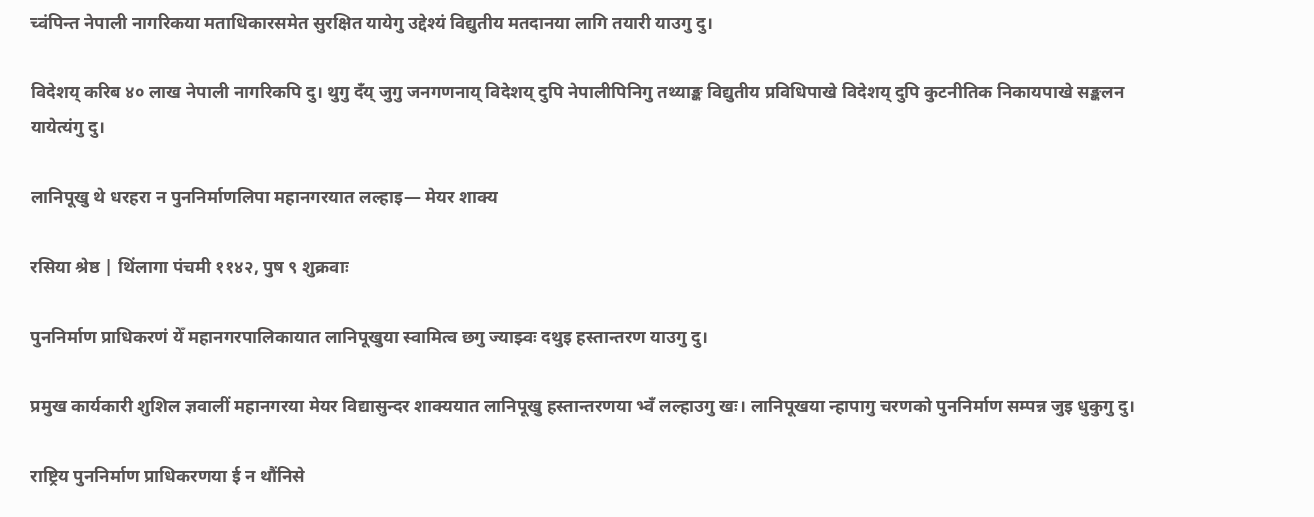च्वंपिन्त नेपाली नागरिकया मताधिकारसमेत सुरक्षित यायेगु उद्देश्यं विद्युतीय मतदानया लागि तयारी याउगु दु।

विदेशय् करिब ४० लाख नेपाली नागरिकपि दु। थुगु दँय् जुगु जनगणनाय् विदेशय् दुपि नेपालीपिनिगु तथ्याङ्क विद्युतीय प्रविधिपाखे विदेशय् दुपि कुटनीतिक निकायपाखे सङ्कलन यायेत्यंगु दु।

लानिपूखु थे धरहरा न पुननिर्माणलिपा महानगरयात लल्हाइ— मेयर शाक्य

रसिया श्रेष्ठ | थिंलागा पंचमी ११४२, पुष ९ शुक्रवाः

पुननिर्माण प्राधिकरणं येँ महानगरपालिकायात लानिपूखुया स्वामित्व छगु ज्याझ्वः दथुइ हस्तान्तरण याउगु दु।

प्रमुख कार्यकारी शुशिल ज्ञवालीं महानगरया मेयर विद्यासुन्दर शाक्ययात लानिपूखु हस्तान्तरणया भ्वँ लल्हाउगु खः। लानिपूखया न्हापागु चरणको पुननिर्माण सम्पन्न जुइ धुकुगु दु।

राष्ट्रिय पुननिर्माण प्राधिकरणया ई न थौंनिसे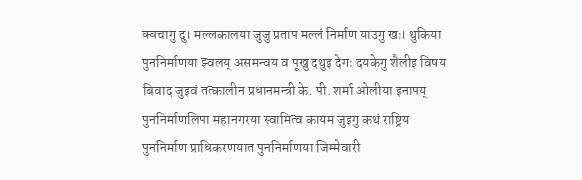क्वचागु दु। मल्लकालया जुजु प्रताप मल्लं निर्माण याउगु खः। थुकिया पुननिर्माणया झ्वलय् असमन्वय व पूखु दथुइ देगः दयकेगु शैलीइ विषय बिवाद जुइवं तत्कालीन प्रधानमन्त्री के. पी. शर्मा ओलीया इनापय् पुननिर्माणलिपा महानगरया स्वामित्व कायम जुइगु कथं राष्ट्रिय पुननिर्माण प्राधिकरणयात पुननिर्माणया जिम्मेवारी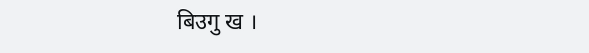बिउगु ख ।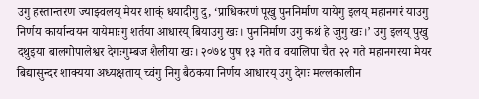उगु हस्तान्तरण ज्याझ्वलय् मेयर शाक्ं धयादीगु दु, ‘प्राधिकरणं पूखु पुननिर्माण यायेगु इलय् महानगरं याउगु निर्णय कार्यान्वयन यायेमाःगु शर्तया आधारय् बियाउगु खः। पुननिर्माण उगु कथं हे जुगु खः।’ उगु इलय् पुखु दथुइया बालगोपालेश्वर देगःगुम्बज शैलीया खः। २०७४ पुष १३ गते व वयालिपा चैत २२ गते महानगरया मेयर बिद्यासुन्दर शाक्यया अध्यक्षताय् च्वंगु निगु बैठकया निर्णय आधारय् उगु देगः मल्लकालीन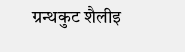ग्रन्थकुट शैलीइ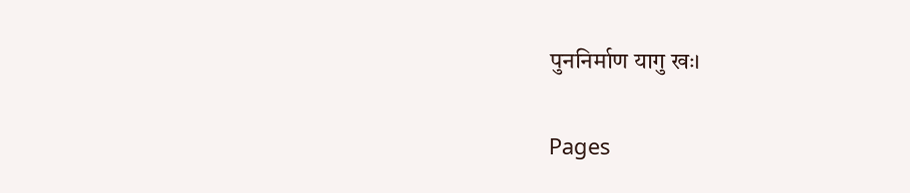पुननिर्माण यागु खः।

Pages